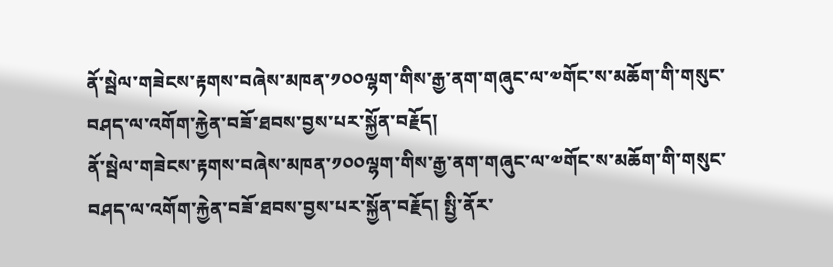ནོ་སྦེལ་གཟེངས་རྟགས་བཞེས་མཁན་༡༠༠ལྷག་གིས་རྒྱ་ནག་གཞུང་ལ་༧གོང་ས་མཆོག་གི་གསུང་བཤད་ལ་འགོག་རྐྱེན་བཟོ་ཐབས་བྱས་པར་སྐྱོན་བརྗོད།
ནོ་སྦེལ་གཟེངས་རྟགས་བཞེས་མཁན་༡༠༠ལྷག་གིས་རྒྱ་ནག་གཞུང་ལ་༧གོང་ས་མཆོག་གི་གསུང་བཤད་ལ་འགོག་རྐྱེན་བཟོ་ཐབས་བྱས་པར་སྐྱོན་བརྗོད། སྤྱི་ནོར་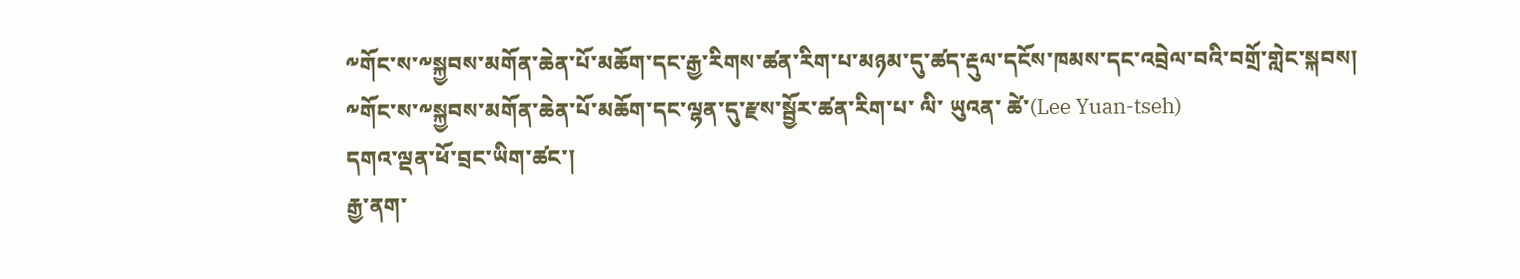༸གོང་ས་༸སྐྱབས་མགོན་ཆེན་པོ་མཆོག་དང་རྒྱ་རིགས་ཚན་རིག་པ་མཉམ་དུ་ཚད་རྡུལ་དངོས་ཁམས་དང་འབྲེལ་བའི་བགྲོ་གླེང་སྐབས། ༸གོང་ས་༸སྐྱབས་མགོན་ཆེན་པོ་མཆོག་དང་ལྷན་དུ་རྫས་སྦྱོར་ཚན་རིག་པ་ ལི་ ཡུའན་ ཚེ་(Lee Yuan-tseh)
དགའ་ལྡན་ཕོ་བྲང་ཡིག་ཚང་།
རྒྱ་ནག་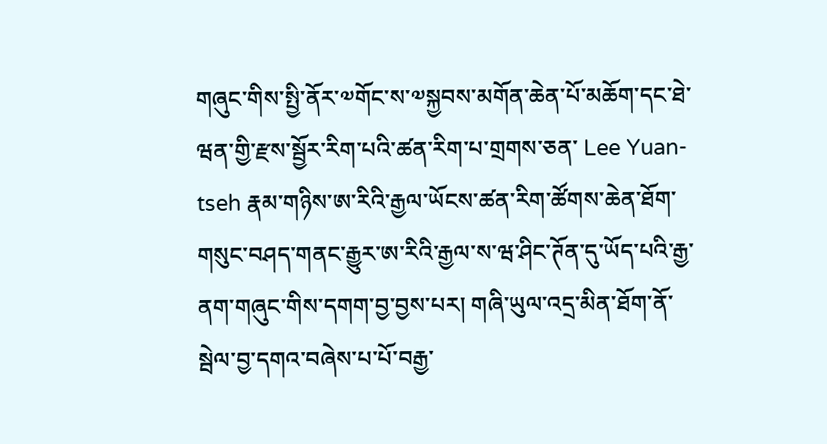གཞུང་གིས་སྤྱི་ནོར་༧གོང་ས་༧སྐྱབས་མགོན་ཆེན་པོ་མཆོག་དང་ཐེ་ཝན་གྱི་རྫས་སྦྱོར་རིག་པའི་ཚན་རིག་པ་གྲགས་ཅན་ Lee Yuan-tseh རྣམ་གཉིས་ཨ་རིའི་རྒྱལ་ཡོངས་ཚན་རིག་ཚོགས་ཆེན་ཐོག་གསུང་བཤད་གནང་རྒྱུར་ཨ་རིའི་རྒྱལ་ས་ཝ་ཤིང་ཊོན་དུ་ཡོད་པའི་རྒྱ་ནག་གཞུང་གིས་དགག་བྱ་བྱས་པར། གཞི་ཡུལ་འདྲ་མིན་ཐོག་ནོ་སྦེལ་བྱ་དགའ་བཞེས་པ་པོ་བརྒྱ་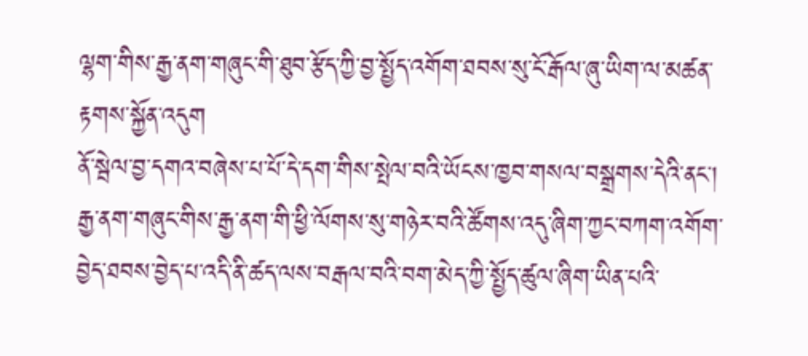ལྷག་གིས་རྒྱ་ནག་གཞུང་གི་ཐུབ་རྩོད་ཀྱི་བྱ་སྤྱོད་འགོག་ཐབས་སུ་ངོ་རྒོལ་ཞུ་ཡིག་ལ་མཚན་རྟགས་སྐྱོན་འདུག
ནོ་སྦེལ་བྱ་དགའ་བཞེས་པ་པོ་དེ་དག་གིས་སྤེལ་བའི་ཡོངས་ཁྱབ་གསལ་བསྒྲགས་དེའི་ནང་། རྒྱ་ནག་གཞུང་གིས་རྒྱ་ནག་གི་ཕྱི་ལོགས་སུ་གཉེར་བའི་ཚོགས་འདུ་ཞིག་ཀྱང་བཀག་འགོག་བྱེད་ཐབས་བྱེད་པ་འདི་ནི་ཚད་ལས་བརྒལ་བའི་བག་མེད་ཀྱི་སྤྱོད་ཚུལ་ཞིག་ཡིན་པའི་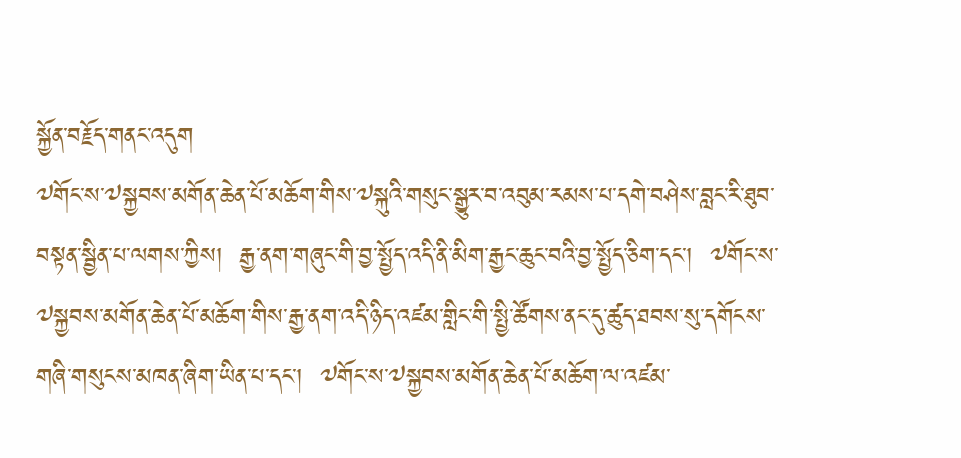སྐྱོན་བརྗོད་གནང་འདུག
༧གོང་ས་༧སྐྱབས་མགོན་ཆེན་པོ་མཆོག་གིས་༧སྐུའི་གསུང་སྒྱུར་བ་འབུམ་རམས་པ་དགེ་བཤེས་བླང་རི་ཐུབ་བསྟན་སྦྱིན་པ་ལགས་ཀྱིས།  རྒྱ་ནག་གཞུང་གི་བྱ་སྤྱོད་འདི་ནི་མིག་རྒྱང་ཆུང་བའི་བྱ་སྤྱོད་ཅིག་དང་།  ༧གོང་ས་༧སྐྱབས་མགོན་ཆེན་པོ་མཆོག་གིས་རྒྱ་ནག་འདི་ཉིད་འཛམ་གླིང་གི་སྤྱི་ཚོགས་ནང་དུ་ཚུད་ཐབས་སུ་དགོངས་གཞི་གསུངས་མཁན་ཞིག་ཡིན་པ་དང་།  ༧གོང་ས་༧སྐྱབས་མགོན་ཆེན་པོ་མཆོག་ལ་འཛམ་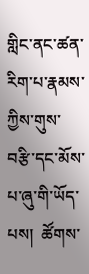གླིང་ནང་ཚན་རིག་པ་རྣམས་ཀྱིས་གུས་བརྩི་དང་མོས་པ་ཞུ་གི་ཡོད་པས།  ཚོགས་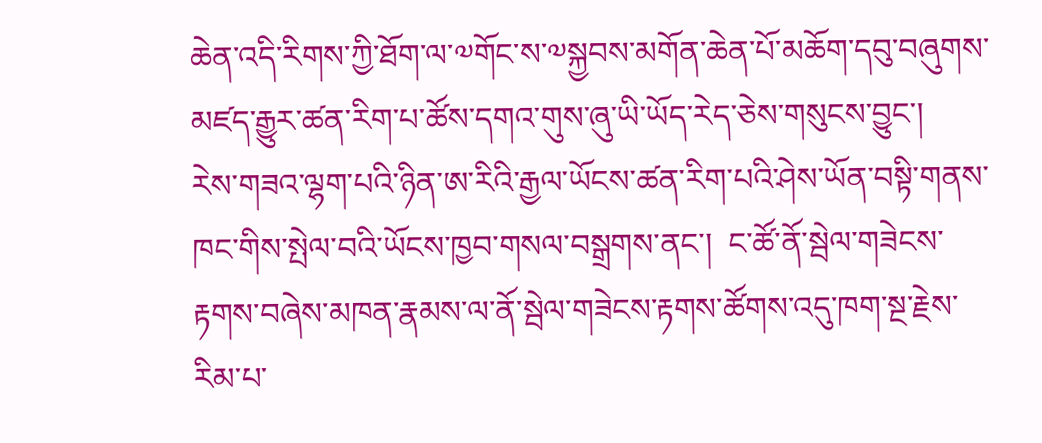ཆེན་འདི་རིགས་ཀྱི་ཐོག་ལ་༧གོང་ས་༧སྐྱབས་མགོན་ཆེན་པོ་མཆོག་དབུ་བཞུགས་མཛད་རྒྱུར་ཚན་རིག་པ་ཚོས་དགའ་གུས་ཞུ་ཡི་ཡོད་རེད་ཅེས་གསུངས་བྱུང་།
རེས་གཟའ་ལྷག་པའི་ཉིན་ཨ་རིའི་རྒྱལ་ཡོངས་ཚན་རིག་པའི་ཤེས་ཡོན་བསྟི་གནས་ཁང་གིས་སྤེལ་བའི་ཡོངས་ཁྱབ་གསལ་བསྒྲགས་ནང་།  ང་ཚོ་ནོ་སྦེལ་གཟེངས་རྟགས་བཞེས་མཁན་རྣམས་ལ་ནོ་སྦེལ་གཟེངས་རྟགས་ཚོགས་འདུ་ཁག་སྔ་རྗེས་རིམ་པ་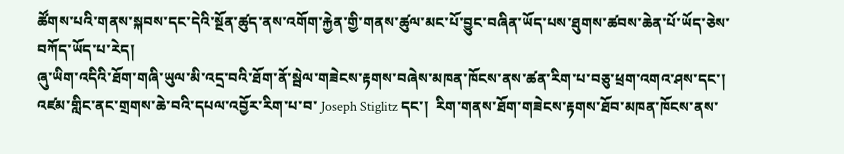ཚོགས་པའི་གནས་སྐབས་དང་དེའི་སྔོན་ཚུད་ནས་འགོག་རྐྱེན་གྱི་གནས་ཚུལ་མང་པོ་བྱུང་བཞིན་ཡོད་པས་ཐུགས་ཚབས་ཆེན་པོ་ཡོད་ཅེས་བཀོད་ཡོད་པ་རེད།
ཞུ་ཡིག་འདིའི་ཐོག་གཞི་ཡུལ་མི་འདྲ་བའི་ཐོག་ནོ་སྦེལ་གཟེངས་རྟགས་བཞེས་མཁན་ཁོངས་ནས་ཚན་རིག་པ་བཅུ་ཕྲག་འགའ་ཤས་དང་།  འཛམ་གླིང་ནང་གྲགས་ཆེ་བའི་དཔལ་འབྱོར་རིག་པ་བ་ Joseph Stiglitz དང་།  རིག་གནས་ཐོག་གཟེངས་རྟགས་ཐོབ་མཁན་ཁོངས་ནས་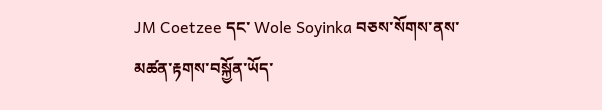JM Coetzee དང་ Wole Soyinka བཅས་སོགས་ནས་མཚན་རྟགས་བསྐྱོན་ཡོད་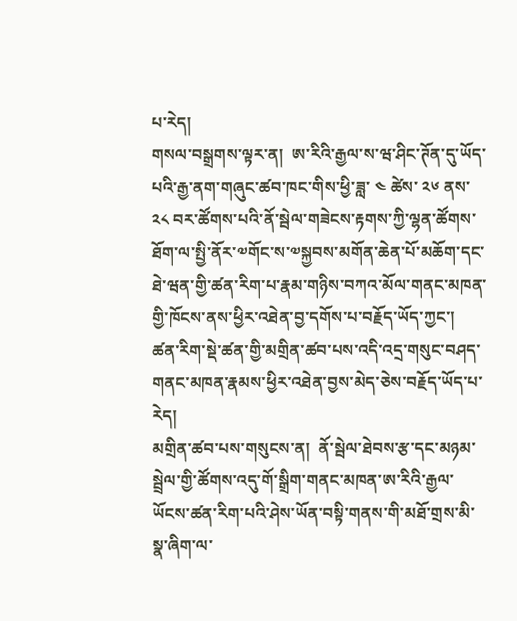པ་རེད།
གསལ་བསྒྲགས་ལྟར་ན།  ཨ་རིའི་རྒྱལ་ས་ཝ་ཤིང་ཊོན་དུ་ཡོད་པའི་རྒྱ་ནག་གཞུང་ཚབ་ཁང་གིས་ཕྱི་ཟླ་ ༤ ཚེས་ ༢༦ ནས་ ༢༨ བར་ཚོགས་པའི་ནོ་སྦེལ་གཟེངས་རྟགས་ཀྱི་ལྷན་ཚོགས་ཐོག་ལ་སྤྱི་ནོར་༧གོང་ས་༧སྐྱབས་མགོན་ཆེན་པོ་མཆོག་དང་ཐེ་ཝན་གྱི་ཚན་རིག་པ་རྣམ་གཉིས་བཀའ་མོལ་གནང་མཁན་གྱི་ཁོངས་ནས་ཕྱིར་འཐེན་བྱ་དགོས་པ་བརྗོད་ཡོད་ཀྱང་།  ཚན་རིག་སྡེ་ཚན་གྱི་མགྲིན་ཚབ་པས་འདི་འདྲ་གསུང་བཤད་གནང་མཁན་རྣམས་ཕྱིར་འཐེན་བྱས་མེད་ཅེས་བརྗོད་ཡོད་པ་རེད།
མགྲིན་ཚབ་པས་གསུངས་ན།  ནོ་སྦེལ་ཐེབས་རྩ་དང་མཉམ་སྦྲེལ་གྱི་ཚོགས་འདུ་གོ་སྒྲིག་གནང་མཁན་ཨ་རིའི་རྒྱལ་ཡོངས་ཚན་རིག་པའི་ཤེས་ཡོན་བསྟི་གནས་གི་མཐོ་གྲས་མི་སྣ་ཞིག་ལ་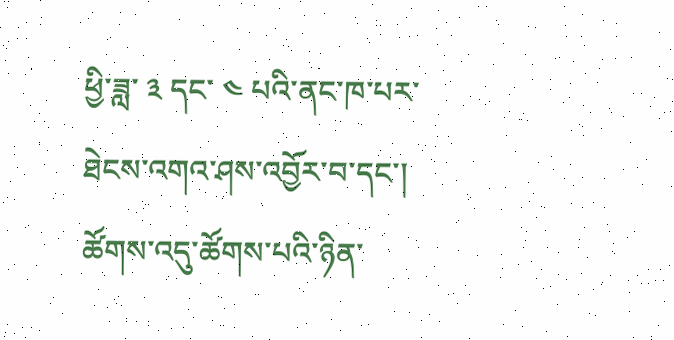ཕྱི་ཟླ་ ༣ དང་ ༤ པའི་ནང་ཁ་པར་ཐེངས་འགའ་ཤས་འབྱོར་བ་དང་།  ཚོགས་འདུ་ཚོགས་པའི་ཉིན་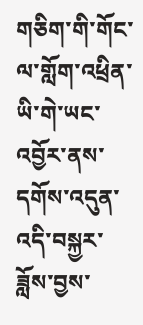གཅིག་གི་གོང་ལ་གློག་འཕྲིན་ཡི་གེ་ཡང་འབྱོར་ནས་དགོས་འདུན་འདི་བསྐྱར་ཟློས་བྱས་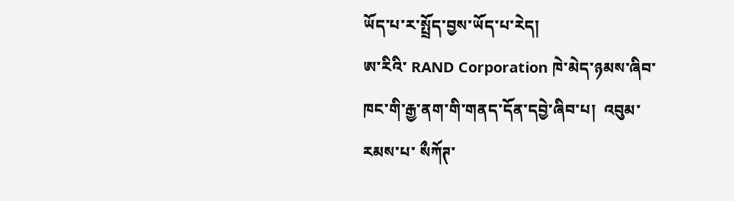ཡོད་པ་ར་སྤྲོད་བྱས་ཡོད་པ་རེད།
ཨ་རིའི་ RAND Corporation ཁེ་མེད་ཉམས་ཞིབ་ཁང་གི་རྒྱ་ནག་གི་གནད་དོན་དབྱེ་ཞིབ་པ།  འབུམ་རམས་པ་ སྀཀོཊ་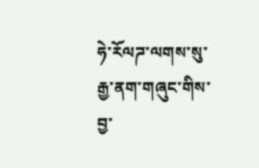ཧེ་རོལཌ་ལགས་སུ་རྒྱ་ནག་གཞུང་གིས་བྱ་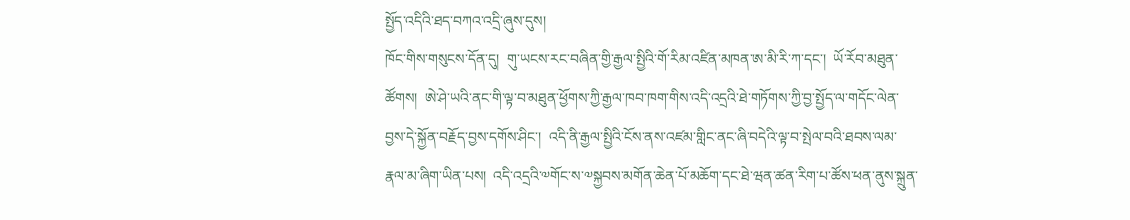སྤྱོད་འདིའི་ཐད་བཀའ་འདྲི་ཞུས་དུས།
ཁོང་གིས་གསུངས་དོན་དུ།  གུ་ཡངས་རང་བཞིན་གྱི་རྒྱལ་སྤྱིའི་གོ་རིམ་འཛིན་མཁན་ཨ་མི་རི་ཀ་དང་།  ཡོ་རོབ་མཐུན་ཚོགས།  ཨེ་ཤེ་ཡའི་ནང་གི་ལྟ་བ་མཐུན་ཕྱོགས་ཀྱི་རྒྱལ་ཁབ་ཁག་གིས་འདི་འདྲའི་ཐེ་གཏོགས་ཀྱི་བྱ་སྤྱོད་ལ་གདོང་ལེན་བྱས་དེ་སྐྱོན་བརྗོད་བྱས་དགོས་ཤིང་།  འདི་ནི་རྒྱལ་སྤྱིའི་ངོས་ནས་འཛམ་གླིང་ནང་ཞི་བདེའི་ལྟ་བ་སྤེལ་བའི་ཐབས་ལམ་རྣལ་མ་ཞིག་ཡིན་པས།  འདི་འདྲའི་༧གོང་ས་༧སྐྱབས་མགོན་ཆེན་པོ་མཆོག་དང་ཐེ་ཝན་ཚན་རིག་པ་ཚོས་ཕན་ནུས་སྐྲུན་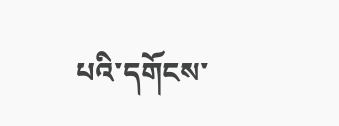པའི་དགོངས་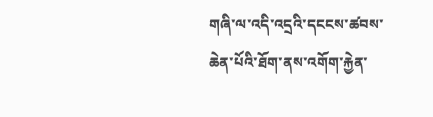གཞི་ལ་འདི་འདྲའི་དངངས་ཚབས་ཆེན་པོའི་ཐོག་ནས་འགོག་རྐྱེན་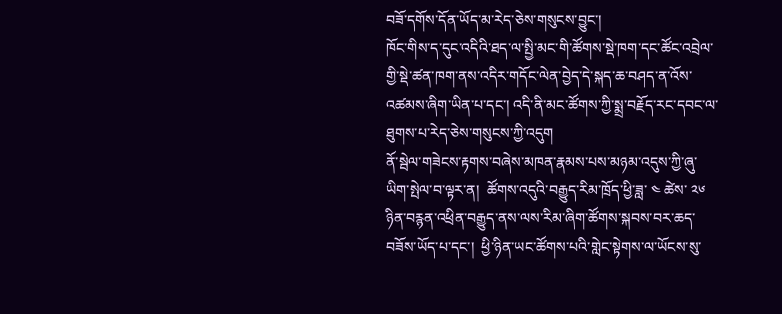བཟོ་དགོས་དོན་ཡོད་མ་རེད་ཅེས་གསུངས་བྱུང་།
ཁོང་གིས་ད་དུང་འདིའི་ཐད་ལ་སྤྱི་མང་གི་ཚོགས་སྡེ་ཁག་དང་ཚོང་འབྲེལ་གྱི་སྡེ་ཚན་ཁག་ནས་འདིར་གདོང་ལེན་བྱེད་དེ་སྐད་ཆ་བཤད་ན་འོས་འཚམས་ཞིག་ཡིན་པ་དང་། འདི་ནི་མང་ཚོགས་ཀྱི་སྨྲ་བརྗོད་རང་དབང་ལ་ཐུགས་པ་རེད་ཅེས་གསུངས་ཀྱི་འདུག
ནོ་སྦེལ་གཟེངས་རྟགས་བཞེས་མཁན་རྣམས་པས་མཉམ་འདུས་ཀྱི་ཞུ་ཡིག་སྤེལ་བ་ལྟར་ན།  ཚོགས་འདུའི་བརྒྱུད་རིམ་ཁྲོད་ཕྱི་ཟླ་ ༤ ཚེས་ ༢༦ ཉིན་བརྙན་འཕྲིན་བརྒྱུད་ནས་ལས་རིམ་ཞིག་ཚོགས་སྐབས་བར་ཆད་བཟོས་ཡོད་པ་དང་།  ཕྱི་ཉིན་ཡང་ཚོགས་པའི་གླེང་སྟེགས་ལ་ཡོངས་སུ་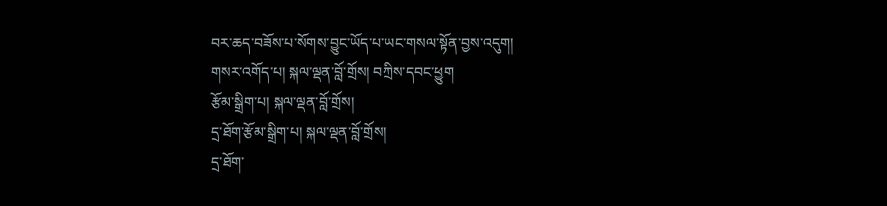བར་ཆད་བཟོས་པ་སོགས་བྱུང་ཡོད་པ་ཡང་གསལ་སྟོན་བྱས་འདུག།
གསར་འགོད་པ། སྐལ་ལྡན་བློ་གྲོས། བཀྲིས་དབང་ཕྱུག
རྩོམ་སྒྲིག་པ། སྐལ་ལྡན་བློ་གྲོས།
དྲ་ཐོག་རྩོམ་སྒྲིག་པ། སྐལ་ལྡན་བློ་གྲོས།
དྲ་ཐོག་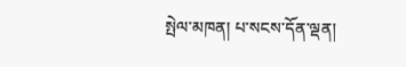སྤེལ་མཁན། པ་སངས་དོན་ལྡན།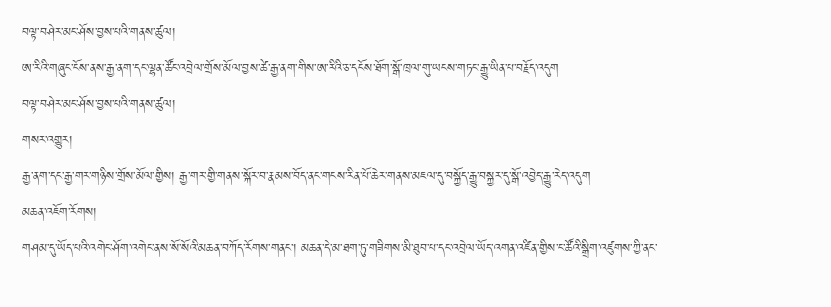བལྟ་བཤེར་མང་ཤོས་བྱས་པའི་གནས་ཚུལ།
ཨ་རིའི་གཞུང་ངོས་ནས་རྒྱ་ནག་དང་ལྷན་ཚོང་འབྲེལ་གྲོས་མོལ་བྱས་ཚེ་རྒྱ་ནག་གིས་ཨ་རིའི་ཅ་དངོས་ཐོག་སྒོ་ཁྲལ་གུ་ཡངས་གཏང་རྒྱུ་ཡིན་པ་བརྗོད་འདུག
བལྟ་བཤེར་མང་ཤོས་བྱས་པའི་གནས་ཚུལ།
གསར་འགྱུར།
རྒྱ་ནག་དང་རྒྱ་གར་གཉིས་གྲོས་མོལ་གྱིས། རྒྱ་གར་གྱི་གནས་སྐོར་བ་རྣམས་བོད་ནང་གངས་རིན་པོ་ཆེར་གནས་མཇལ་དུ་བསྐྱོད་རྒྱུ་བསྐྱར་དུ་སྒོ་འབྱེད་རྒྱུ་རེད་འདུག
མཆན་འཇོག་རོགས།
གཤམ་དུ་ཡོད་པའི་འགེང་ཤོག་འགེང་ནས་སོ་སོའི་མཆན་བཀོད་རོགས་གནང་། མཆན་དེ་མ་ཐག་ཏུ་གཟིགས་མི་ཐུབ་པ་དང་འབྲེལ་ཡོད་འགན་འཛིན་གྱིས་ང་ཚོའི་སྒྲིག་འཛུགས་ཀྱི་ནང་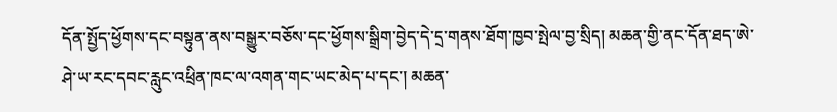དོན་སྤྱོད་ཕྱོགས་དང་བསྟུན་ནས་བསྒྱུར་བཅོས་དང་ཕྱོགས་སྒྲིག་བྱེད་དེ་དྲ་གནས་ཐོག་ཁྱབ་སྤེལ་བྱ་སྲིད། མཆན་གྱི་ནང་དོན་ཐད་ཨེ་ཤེ་ཡ་རང་དབང་རླུང་འཕྲིན་ཁང་ལ་འགན་གང་ཡང་མེད་པ་དང་། མཆན་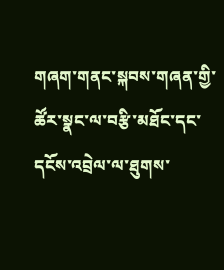གཞག་གནང་སྐབས་གཞན་གྱི་ཚོར་སྣང་ལ་བརྩི་མཐོང་དང་དངོས་འབྲེལ་ལ་ཐུགས་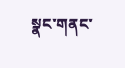སྣང་གནང་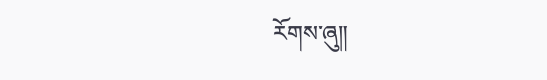རོགས་ཞུ༎